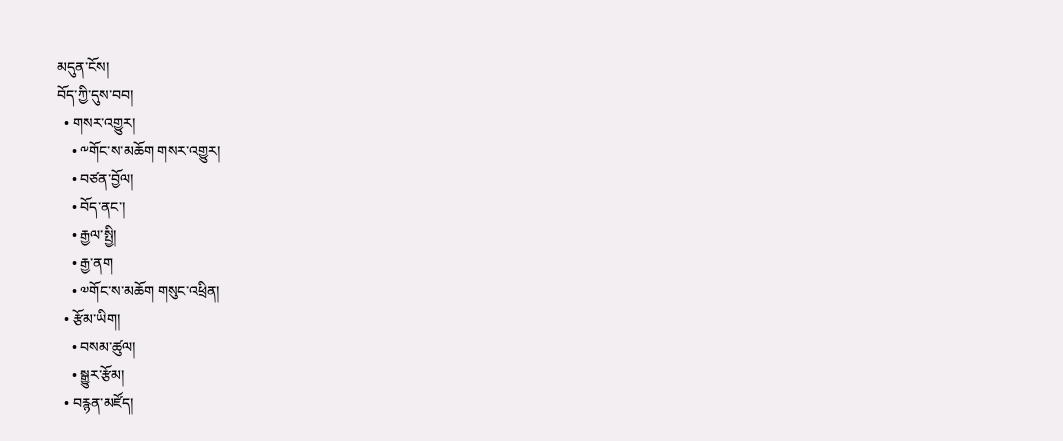མདུན་ངོས།
བོད་ཀྱི་དུས་བབ།
  • གསར་འགྱུར།
    • ༸གོང་ས་མཆོག གསར་འགྱུར།
    • བཙན་བྱོལ།
    • བོད་ནང་།
    • རྒྱལ་སྤྱི།
    • རྒྱ་ནག
    • ༧གོང་ས་མཆོག གསུང་འཕྲིན།
  • རྩོམ་ཡིག།
    • བསམ་ཚུལ།
    • སྒྱུར་རྩོམ།
  • བརྙན་མཛོད།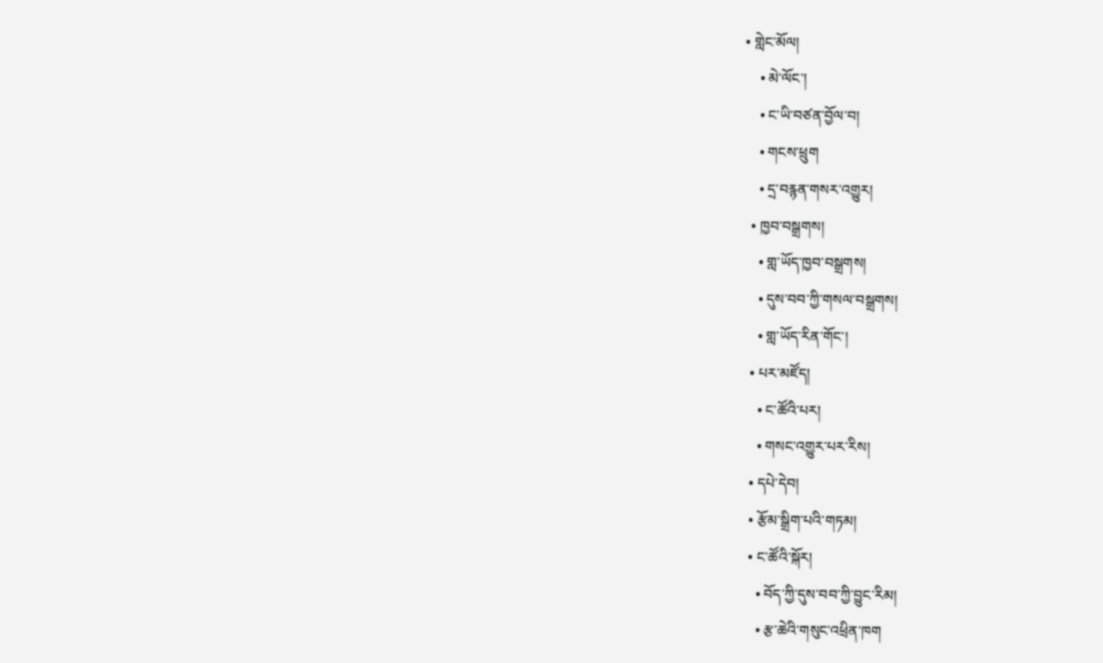• གླེང་མོལ།
    • མེ་ལོང་།
    • ང་ཡི་བཙན་བྱོལ་བ།
    • གངས་ཕྲུག
    • དྲ་བརྙན་གསར་འགྱུར།
  • ཁྱབ་བསྒྲགས།
    • གླ་ཡོད་ཁྱབ་བསྒྲགས།
    • དུས་བབ་ཀྱི་གསལ་བསྒྲགས།
    • གླ་ཡོད་རིན་གོང་།
  • པར་མཛོད།
    • ང་ཚོའི་པར།
    • གསང་འགྱུར་པར་རིས།
  • དཔེ་དེབ།
  • རྩོམ་སྒྲིག་པའི་གཏམ།
  • ང་ཚོའི་སྐོར།
    • བོད་ཀྱི་དུས་བབ་ཀྱི་བྱུང་རིམ།
    • རྩ་ཆེའི་གསུང་འཕྲིན་ཁག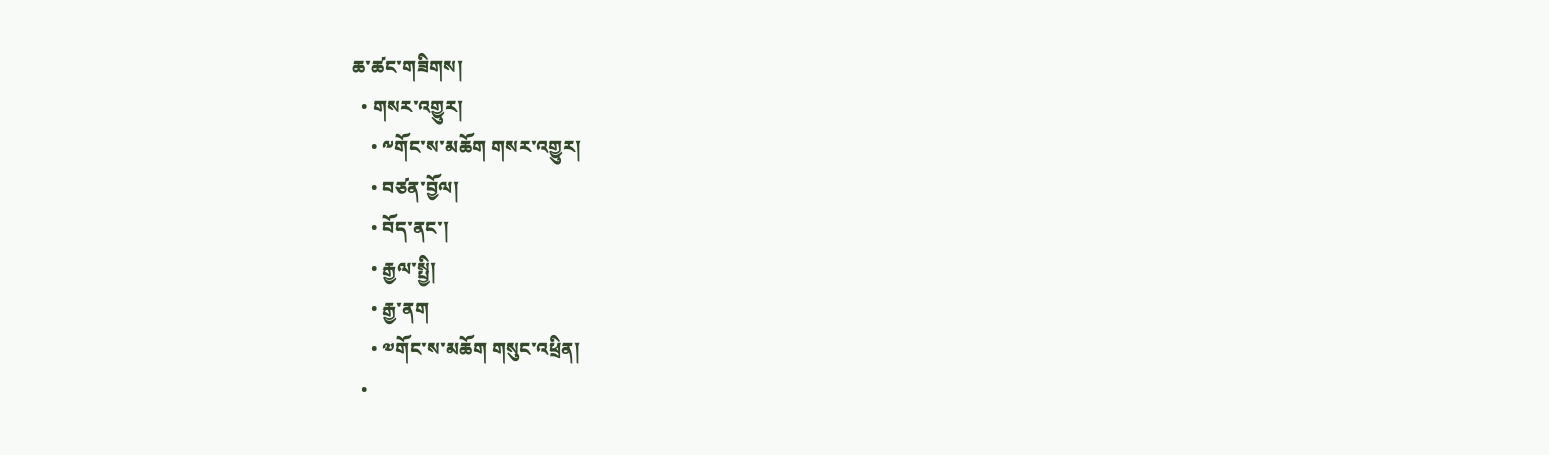ཆ་ཚང་གཟིགས།
  • གསར་འགྱུར།
    • ༸གོང་ས་མཆོག གསར་འགྱུར།
    • བཙན་བྱོལ།
    • བོད་ནང་།
    • རྒྱལ་སྤྱི།
    • རྒྱ་ནག
    • ༧གོང་ས་མཆོག གསུང་འཕྲིན།
  •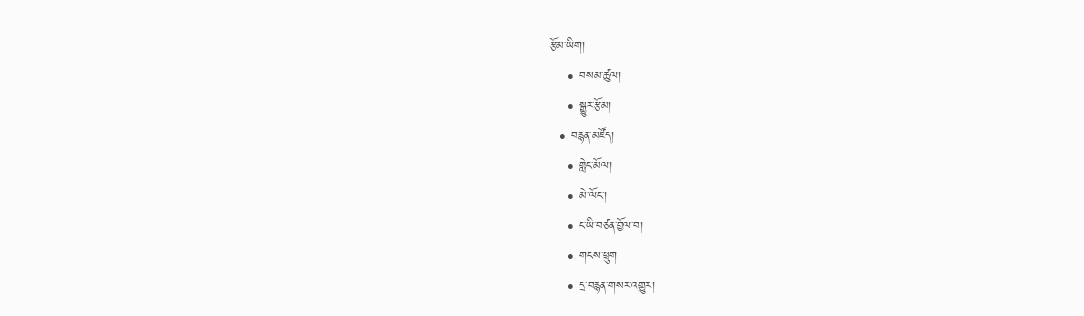རྩོམ་ཡིག།
    • བསམ་ཚུལ།
    • སྒྱུར་རྩོམ།
  • བརྙན་མཛོད།
    • གླེང་མོལ།
    • མེ་ལོང་།
    • ང་ཡི་བཙན་བྱོལ་བ།
    • གངས་ཕྲུག
    • དྲ་བརྙན་གསར་འགྱུར།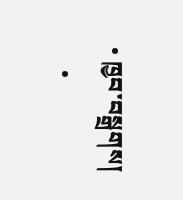• ཁྱབ་བསྒྲགས།
    •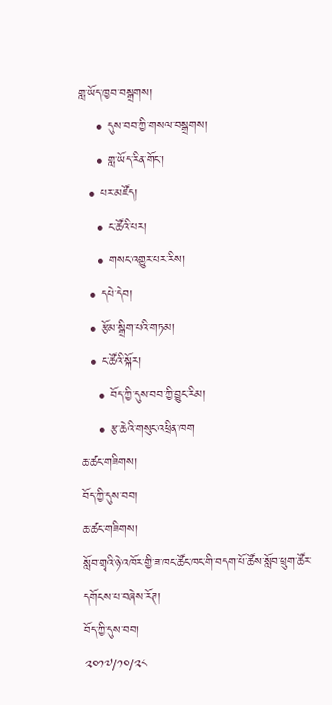གླ་ཡོད་ཁྱབ་བསྒྲགས།
    • དུས་བབ་ཀྱི་གསལ་བསྒྲགས།
    • གླ་ཡོད་རིན་གོང་།
  • པར་མཛོད།
    • ང་ཚོའི་པར།
    • གསང་འགྱུར་པར་རིས།
  • དཔེ་དེབ།
  • རྩོམ་སྒྲིག་པའི་གཏམ།
  • ང་ཚོའི་སྐོར།
    • བོད་ཀྱི་དུས་བབ་ཀྱི་བྱུང་རིམ།
    • རྩ་ཆེའི་གསུང་འཕྲིན་ཁག
ཆ་ཚང་གཟིགས།
བོད་ཀྱི་དུས་བབ།
ཆ་ཚང་གཟིགས།
སློབ་གྲྭའི་ཉེ་འཁོར་གྱི་ཟ་ཁང་ཚོང་ཁང་གི་བདག་པོ་ཚོས་སློབ་ཕྲུག་ཚོར་དགོངས་པ་བཞེས་རོཊ།
བོད་ཀྱི་དུས་བབ།
༢༠༡༧/༡༠/༢༨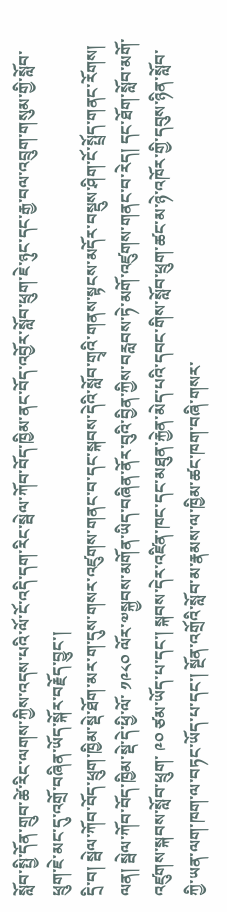སློབ་སྤྱི་དོན་གྲུབ་ཚེ་རིང་ལགས་ཀྱིས་འདས་པའི་ལོ་ངོ་འདི་དག་རིང་སྦེལ་ཀོབ་བོད་ཁྱིམ་ནང་བོད་འབྱོར་སློབ་ཕྲུག་ཇེ་ཉུང་དང་རྒྱ་བལ་འབྲུག་གསུམ་གྱི་སློབ་ཕྲུག་ཇེ་མང་དུ་འགྲོ་བཞིན་ཡོད་སྐོར་བརྗོད་བྱུང་།
དྲི་བ། སྦེལ་ཀོབ་བོད་ཕྲུག་ཁྱིམ་སྡེ་ཐོག་མར་ག་དུས་གསར་འཛུགས་གནང་བ་དང་སྐབས་དེའི་སློབ་གྲྭའི་གནས་སྟངས་མདོར་བསྡུས་ཤིག་ངོ་སྤྲོད་གནང་རོགས།
ལན། སྦེལ་ཀོབ་བོད་ཁྱིམ་སྡེ་དེ་ཕྱི་ལོ་ ༡༩༨༠ ལོར་༧སྐྱབས་མགོན་ཡིད་བཞིན་ནོར་བུའི་བྱིན་ཀྱིས་བརླབས་ཏེ་མགོ་འཛུགས་གནང་བ་རེད། དང་ཐོག་སློབ་མགོ་འཛུགས་སྐབས་སློབ་ཕྲུག་ ༩༠ ཙམ་ཡོད་པ་དང་། སྐབས་དེར་འཛིན་ཁང་དང་མཐུན་རྐྱེན་མེད་པའི་དབང་གིས་སློབ་ཕྲུག་ཚང་མ་ཉེ་འཁོར་གྱི་དབུས་ཉིན་སློབ་ཀྱི་ཡན་ལག་ཁག་ལ་བཏང་ཡོད་པ་དང་། སྔོན་འགྲོའི་སློབ་མ་རྣམས་ལ་ཁྱིམ་ཚང་ཁག་བཞི་གསར་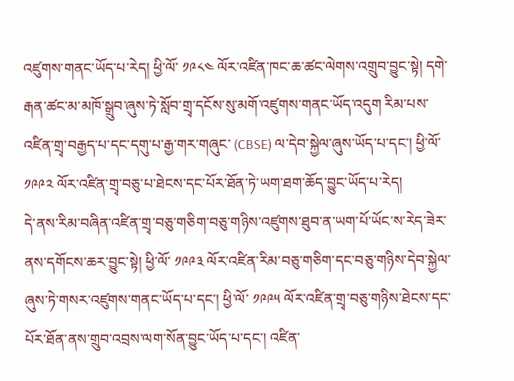འཛུགས་གནང་ཡོད་པ་རེད། ཕྱི་ལོ་ ༡༩༨༤ ལོར་འཛིན་ཁང་ཆ་ཚང་ལེགས་འགྲུབ་བྱུང་སྟེ། དགེ་རྒན་ཚང་མ་མཁོ་སྒྲུབ་ཞུས་ཏེ་སློབ་གྲྭ་དངོས་སུ་མགོ་འཛུགས་གནང་ཡོད་འདུག རིམ་པས་འཛིན་གྲྭ་བརྒྱད་པ་དང་དགུ་པ་རྒྱ་གར་གཞུང་ (CBSE) ལ་དེབ་སྐྱེལ་ཞུས་ཡོད་པ་དང་། ཕྱི་ལོ་ ༡༩༩༢ ལོར་འཛིན་གྲྭ་བཅུ་པ་ཐེངས་དང་པོར་ཐོན་ཏེ་ཡག་ཐག་ཆོད་བྱུང་ཡོད་པ་རེད།
དེ་ནས་རིམ་བཞིན་འཛིན་གྲྭ་བཅུ་གཅིག་བཅུ་གཉིས་འཛུགས་ཐུབ་ན་ཡག་པོ་ཡོང་ས་རེད་ཟེར་ནས་དགོངས་ཆར་བྱུང་སྟེ། ཕྱི་ལོ་ ༡༩༩༣ ལོར་འཛིན་རིམ་བཅུ་གཅིག་དང་བཅུ་གཉིས་དེབ་སྐྱེལ་ཞུས་ཏེ་གསར་འཛུགས་གནང་ཡོད་པ་དང་། ཕྱི་ལོ་ ༡༩༩༥ ལོར་འཛིན་གྲྭ་བཅུ་གཉིས་ཐེངས་དང་པོར་ཐོན་ནས་གྲུབ་འབྲས་ལག་སོན་བྱུང་ཡོད་པ་དང་། འཛིན་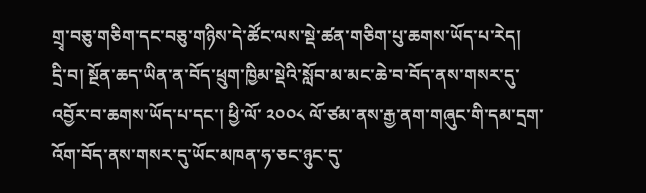གྲྭ་བཅུ་གཅིག་དང་བཅུ་གཉིས་དེ་ཚོང་ལས་སྡེ་ཚན་གཅིག་པུ་ཆགས་ཡོད་པ་རེད།
དྲི་བ། སྔོན་ཆད་ཡིན་ན་བོད་ཕྲུག་ཁྱིམ་སྡེའི་སློབ་མ་མང་ཆེ་བ་བོད་ནས་གསར་དུ་འབྱོར་བ་ཆགས་ཡོད་པ་དང་། ཕྱི་ལོ་ ༢༠༠༨ ལོ་ཙམ་ནས་རྒྱ་ནག་གཞུང་གི་དམ་དྲག་འོག་བོད་ནས་གསར་དུ་ཡོང་མཁན་ཧ་ཅང་ཉུང་དུ་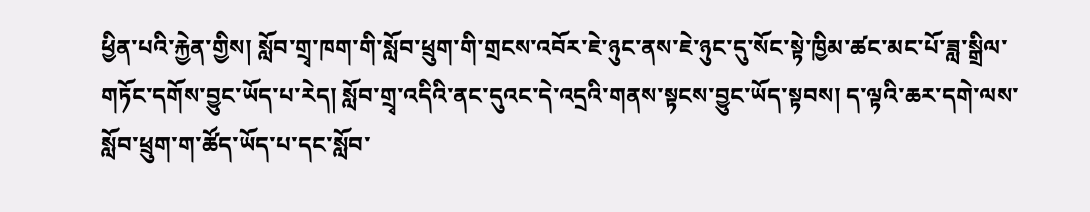ཕྱིན་པའི་རྐྱེན་གྱིས། སློབ་གྲྭ་ཁག་གི་སློབ་ཕྲུག་གི་གྲངས་འབོར་ཇེ་ཉུང་ནས་ཇེ་ཉུང་དུ་སོང་སྟེ་ཁྱིམ་ཚང་མང་པོ་ཟླ་སྒྲིལ་གཏོང་དགོས་བྱུང་ཡོད་པ་རེད། སློབ་གྲྭ་འདིའི་ནང་དུའང་དེ་འདྲའི་གནས་སྟངས་བྱུང་ཡོད་སྟབས། ད་ལྟའི་ཆར་དགེ་ལས་སློབ་ཕྲུག་ག་ཚོད་ཡོད་པ་དང་སློབ་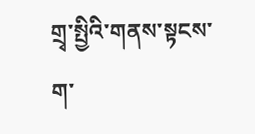གྲྭ་སྤྱིའི་གནས་སྟངས་ག་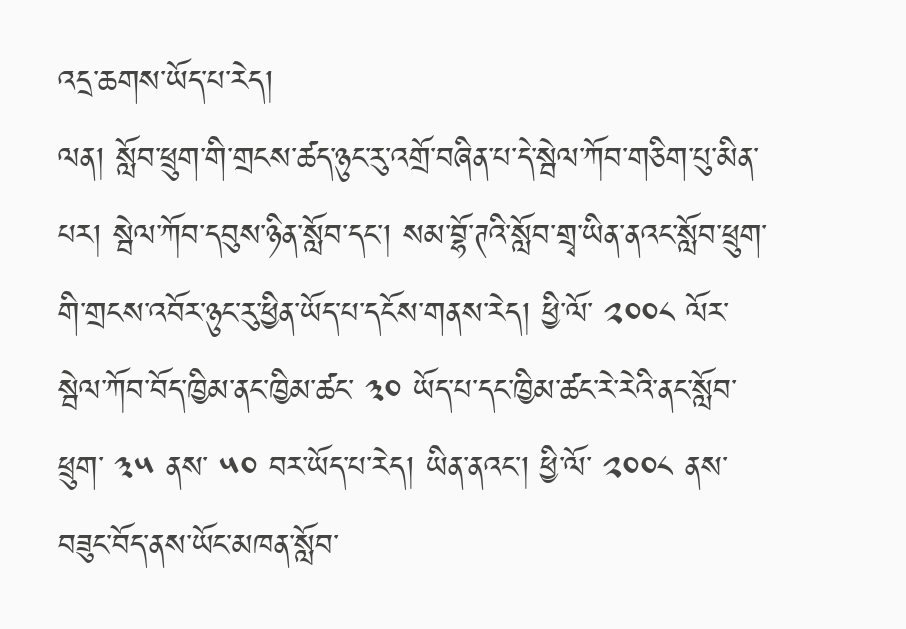འདྲ་ཆགས་ཡོད་པ་རེད།
ལན། སློབ་ཕྲུག་གི་གྲངས་ཚད་ཉུང་རུ་འགྲོ་བཞིན་པ་དེ་སྦེལ་ཀོབ་གཅིག་པུ་མིན་པར། སྦེལ་ཀོབ་དབུས་ཉིན་སློབ་དང་། སམ་བྷོ་ཊའི་སློབ་གྲྭ་ཡིན་ནའང་སློབ་ཕྲུག་གི་གྲངས་འབོར་ཉུང་རུ་ཕྱིན་ཡོད་པ་དངོས་གནས་རེད། ཕྱི་ལོ་ ༢༠༠༨ ལོར་སྦེལ་ཀོབ་བོད་ཁྱིམ་ནང་ཁྱིམ་ཚང་ ༣༠ ཡོད་པ་དང་ཁྱིམ་ཚང་རེ་རེའི་ནང་སློབ་ཕྲུག་ ༣༥ ནས་ ༥༠ བར་ཡོད་པ་རེད། ཡིན་ནའང་། ཕྱི་ལོ་ ༢༠༠༨ ནས་བཟུང་བོད་ནས་ཡོང་མཁན་སློབ་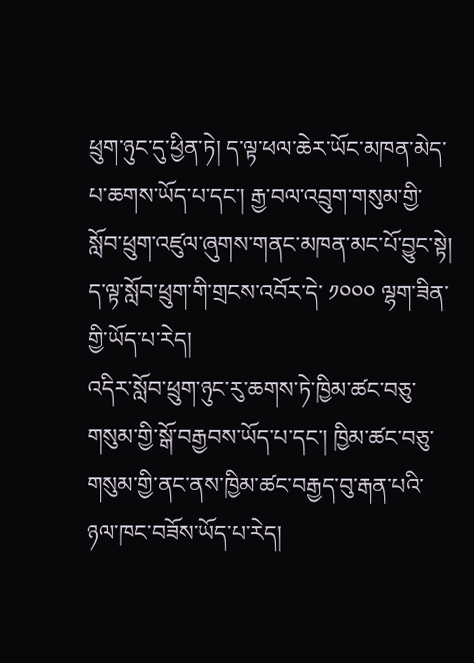ཕྲུག་ཉུང་དུ་ཕྱིན་ཏེ། ད་ལྟ་ཕལ་ཆེར་ཡོང་མཁན་མེད་པ་ཆགས་ཡོད་པ་དང་། རྒྱ་བལ་འབྲུག་གསུམ་གྱི་སློབ་ཕྲུག་འཛུལ་ཞུགས་གནང་མཁན་མང་པོ་བྱུང་སྟེ། ད་ལྟ་སློབ་ཕྲུག་གི་གྲངས་འབོར་དེ་ ༡༠༠༠ ལྷག་ཟིན་གྱི་ཡོད་པ་རེད།
འདིར་སློབ་ཕྲུག་ཉུང་རུ་ཆགས་ཏེ་ཁྱིམ་ཚང་བཅུ་གསུམ་གྱི་སྒོ་བརྒྱབས་ཡོད་པ་དང་། ཁྱིམ་ཚང་བཅུ་གསུམ་གྱི་ནང་ནས་ཁྱིམ་ཚང་བརྒྱད་བུ་རྒན་པའི་ཉལ་ཁང་བཟོས་ཡོད་པ་རེད།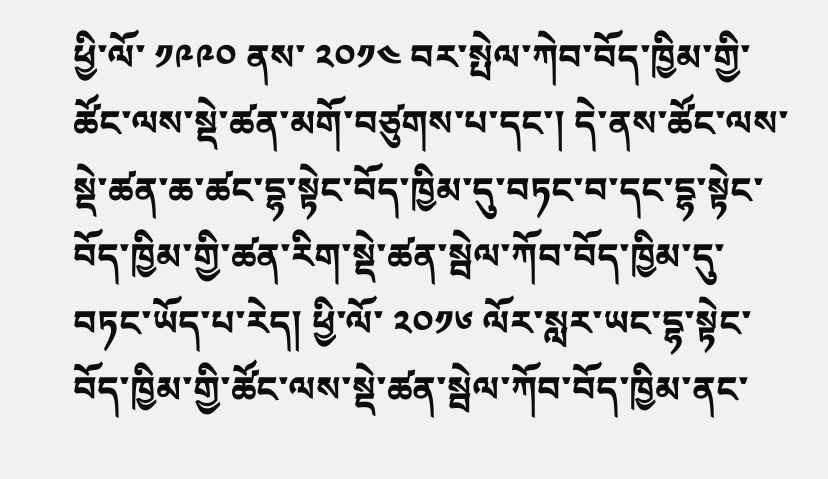ཕྱི་ལོ་ ༡༩༩༠ ནས་ ༢༠༡༤ བར་སྤེལ་ཀེབ་བོད་ཁྱིམ་གྱི་ཚོང་ལས་སྡེ་ཚན་མགོ་བཙུགས་པ་དང་། དེ་ནས་ཚོང་ལས་སྡེ་ཚན་ཆ་ཚང་དྷ་སྟེང་བོད་ཁྱིམ་དུ་བཏང་བ་དང་དྷ་སྟེང་བོད་ཁྱིམ་གྱི་ཚན་རིག་སྡེ་ཚན་སྦེལ་ཀོབ་བོད་ཁྱིམ་དུ་བཏང་ཡོད་པ་རེད། ཕྱི་ལོ་ ༢༠༡༦ ལོར་སླར་ཡང་དྷ་སྟེང་བོད་ཁྱིམ་གྱི་ཚོང་ལས་སྡེ་ཚན་སྦེལ་ཀོབ་བོད་ཁྱིམ་ནང་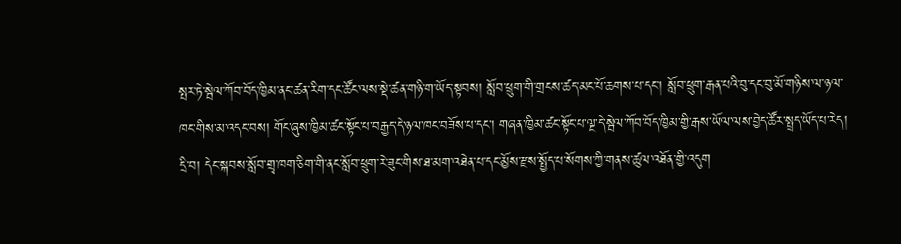སྤར་ཏེ་སྦེལ་ཀོབ་བོད་ཁྱིམ་ནང་ཚན་རིག་དང་ཚོང་ལས་སྡེ་ཚན་གཉི་ག་ཡོད་སྟབས། སློབ་ཕྲུག་གི་གྲངས་ཚད་མང་པོ་ཆགས་པ་དང་། སློབ་ཕྲུག་རྒན་པའི་བུ་དང་བུ་མོ་གཉིས་ལ་ཉལ་ཁང་གིས་མ་འདང་བས། གོང་ཞུས་ཁྱིམ་ཚང་སྟོང་པ་བརྒྱད་དེ་ཉལ་ཁང་བཟོས་པ་དང་། གཞན་ཁྱིམ་ཚང་སྟོང་པ་ལྔ་དེ་སྦེལ་ཀོབ་བོད་ཁྱིམ་གྱི་རྒས་ཡོལ་ལས་བྱེད་ཚོར་སྤྲད་ཡོད་པ་རེད།
དྲི་བ། དེང་སྐབས་སློབ་གྲྭ་ཁག་ཅིག་གི་ནང་སློབ་ཕྲུག་རེ་ཟུང་གིས་ཐ་མག་འཐེན་པ་དང་མྱོས་རྫས་སྤྱོད་པ་སོགས་ཀྱི་གནས་ཚུལ་འཐོན་གྱི་འདུག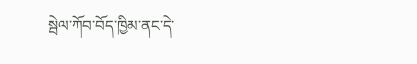སྦེལ་ཀོབ་བོད་ཁྱིམ་ནང་དེ་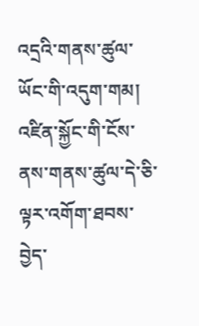འདྲའི་གནས་ཚུལ་ཡོང་གི་འདུག་གམ། འཛིན་སྐྱོང་གི་ངོས་ནས་གནས་ཚུལ་དེ་ཅི་ལྟར་འགོག་ཐབས་བྱེད་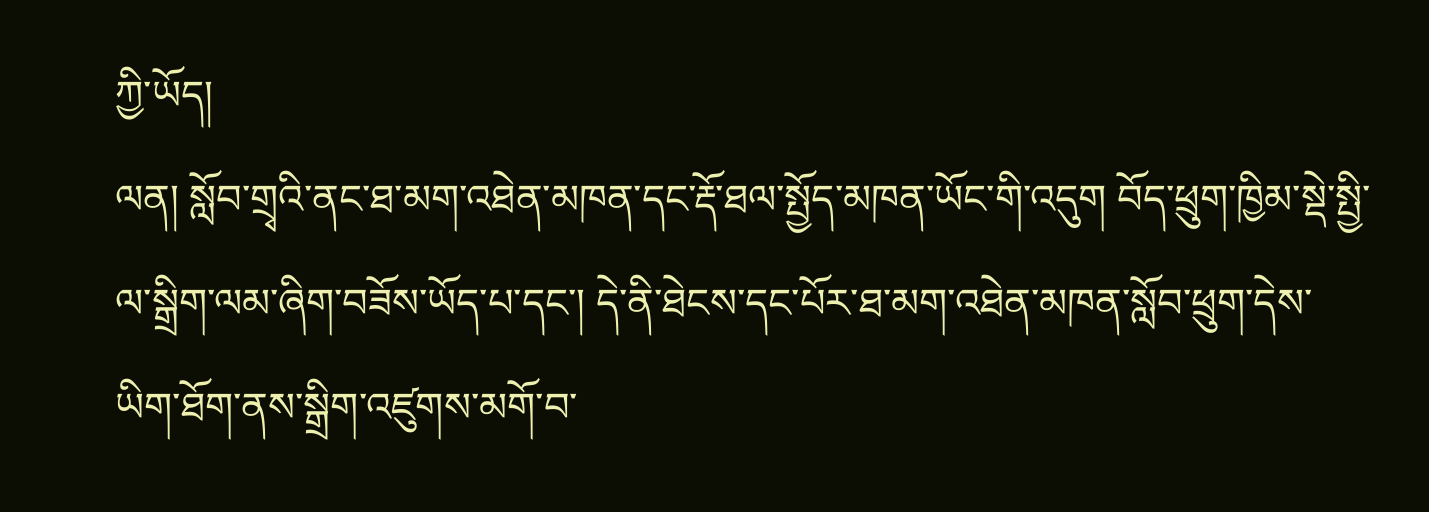ཀྱི་ཡོད།
ལན། སློབ་གྲྭའི་ནང་ཐ་མག་འཐེན་མཁན་དང་རྡོ་ཐལ་སྤྱོད་མཁན་ཡོང་གི་འདུག བོད་ཕྲུག་ཁྱིམ་སྡེ་སྤྱི་ལ་སྒྲིག་ལམ་ཞིག་བཟོས་ཡོད་པ་དང་། དེ་ནི་ཐེངས་དང་པོར་ཐ་མག་འཐེན་མཁན་སློབ་ཕྲུག་དེས་ཡིག་ཐོག་ནས་སྒྲིག་འཛུགས་མགོ་བ་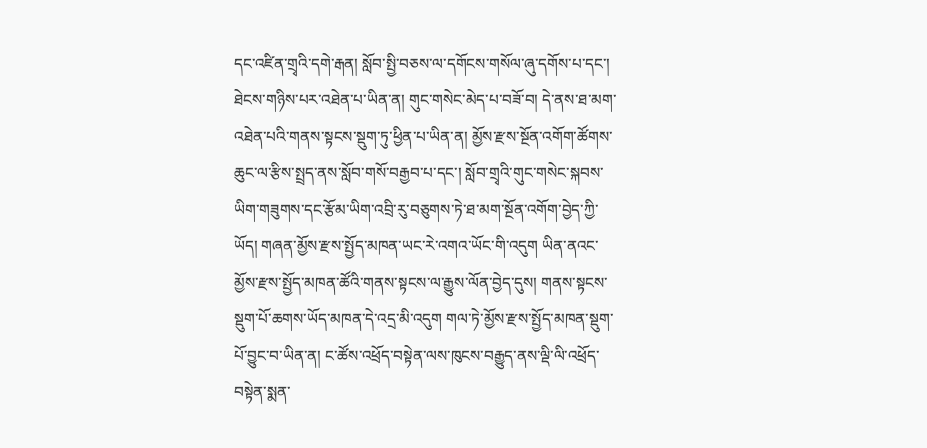དང་འཛིན་གྲྭའི་དགེ་རྒན། སློབ་སྤྱི་བཅས་ལ་དགོངས་གསོལ་ཞུ་དགོས་པ་དང་། ཐེངས་གཉིས་པར་འཐེན་པ་ཡིན་ན། གུང་གསེང་མེད་པ་བཟོ་བ། དེ་ནས་ཐ་མག་འཐེན་པའི་གནས་སྟངས་སྡུག་ཏུ་ཕྱིན་པ་ཡིན་ན། མྱོས་རྫས་སྔོན་འགོག་ཚོགས་ཆུང་ལ་རྩིས་སྤྲད་ནས་སློབ་གསོ་བརྒྱབ་པ་དང་། སློབ་གྲྭའི་གུང་གསེང་སྐབས་ཡིག་གཟུགས་དང་རྩོམ་ཡིག་འབྲི་རུ་བཅུགས་ཏེ་ཐ་མག་སྔོན་འགོག་བྱེད་ཀྱི་ཡོད། གཞན་མྱོས་རྫས་སྤྱོད་མཁན་ཡང་རེ་འགའ་ཡོང་གི་འདུག ཡིན་ནའང་མྱོས་རྫས་སྤྱོད་མཁན་ཚོའི་གནས་སྟངས་ལ་རྒྱུས་ལོན་བྱེད་དུས། གནས་སྟངས་སྡུག་པོ་ཆགས་ཡོད་མཁན་དེ་འདྲ་མི་འདུག གལ་ཏེ་མྱོས་རྫས་སྤྱོད་མཁན་སྡུག་པོ་བྱུང་བ་ཡིན་ན། ང་ཚོས་འཕྲོད་བསྟེན་ལས་ཁུངས་བརྒྱུད་ནས་ལྡི་ལི་འཕྲོད་བསྟེན་སྨན་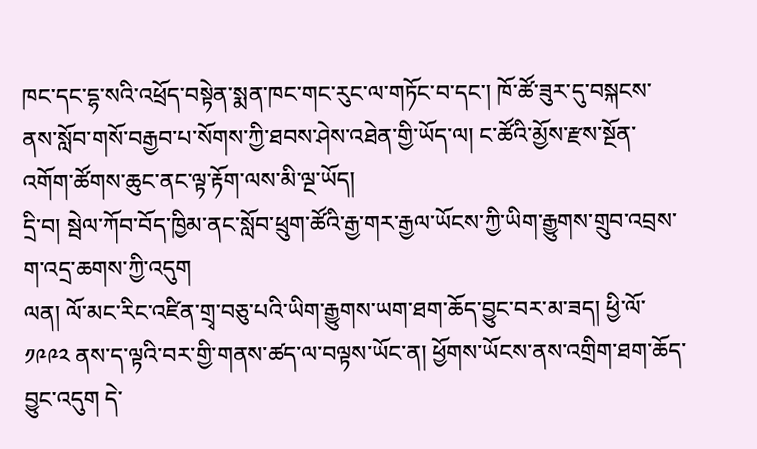ཁང་དང་དྷ་སའི་འཕྲོད་བསྟེན་སྨན་ཁང་གང་རུང་ལ་གཏོང་བ་དང་། ཁོ་ཚོ་ཟུར་དུ་བསྐངས་ནས་སློབ་གསོ་བརྒྱབ་པ་སོགས་ཀྱི་ཐབས་ཤེས་འཐེན་གྱི་ཡོད་ལ། ང་ཚོའི་མྱོས་རྫས་སྔོན་འགོག་ཚོགས་ཆུང་ནང་ལྟ་རྟོག་ལས་མི་ལྔ་ཡོད།
དྲི་བ། སྦེལ་ཀོབ་བོད་ཁྱིམ་ནང་སློབ་ཕྲུག་ཚོའི་རྒྱ་གར་རྒྱལ་ཡོངས་ཀྱི་ཡིག་རྒྱུགས་གྲུབ་འབྲས་ག་འདྲ་ཆགས་ཀྱི་འདུག
ལན། ལོ་མང་རིང་འཛིན་གྲྭ་བཅུ་པའི་ཡིག་རྒྱུགས་ཡག་ཐག་ཆོད་བྱུང་བར་མ་ཟད། ཕྱི་ལོ་ ༡༩༩༢ ནས་ད་ལྟའི་བར་གྱི་གནས་ཚད་ལ་བལྟས་ཡོང་ན། ཕྱོགས་ཡོངས་ནས་འགྲིག་ཐག་ཆོད་བྱུང་འདུག དེ་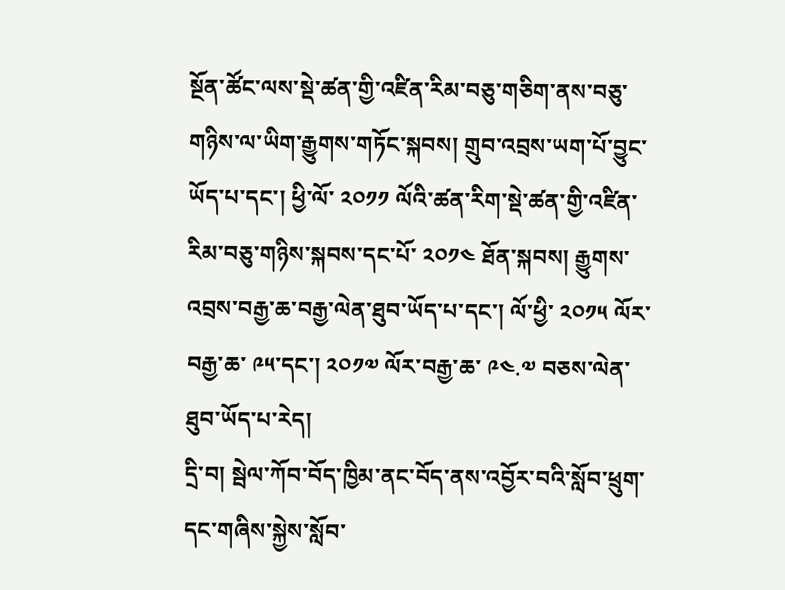སྔོན་ཚོང་ལས་སྡེ་ཚན་གྱི་འཛིན་རིམ་བཅུ་གཅིག་ནས་བཅུ་གཉིས་ལ་ཡིག་རྒྱུགས་གཏོང་སྐབས། གྲུབ་འབྲས་ཡག་པོ་བྱུང་ཡོད་པ་དང་། ཕྱི་ལོ་ ༢༠༡༡ ལོའི་ཚན་རིག་སྡེ་ཚན་གྱི་འཛིན་རིམ་བཅུ་གཉིས་སྐབས་དང་པོ་ ༢༠༡༤ ཐོན་སྐབས། རྒྱུགས་འབྲས་བརྒྱ་ཆ་བརྒྱ་ལེན་ཐུབ་ཡོད་པ་དང་། ལོ་ཕྱི་ ༢༠༡༥ ལོར་བརྒྱ་ཆ་ ༩༥་དང་། ༢༠༡༧ ལོར་བརྒྱ་ཆ་ ༩༤.༧ བཅས་ལེན་ཐུབ་ཡོད་པ་རེད།
དྲི་བ། སྦེལ་ཀོབ་བོད་ཁྱིམ་ནང་བོད་ནས་འབྱོར་བའི་སློབ་ཕྲུག་དང་གཞིས་སྐྱེས་སློབ་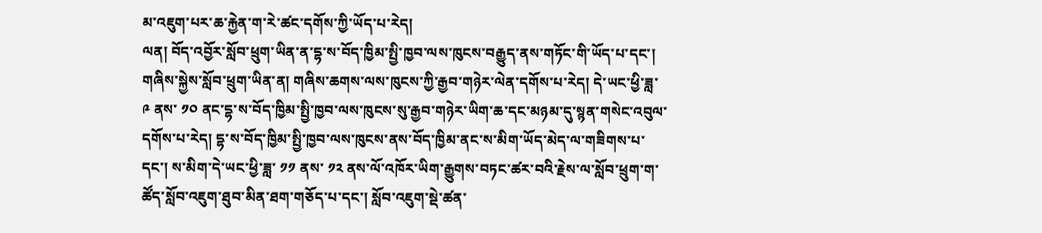མ་འཇུག་པར་ཆ་རྐྱེན་ག་རེ་ཚང་དགོས་ཀྱི་ཡོད་པ་རེད།
ལན། བོད་འབྱོར་སློབ་ཕྲུག་ཡིན་ན་དྷ་ས་བོད་ཁྱིམ་སྤྱི་ཁྱབ་ལས་ཁུངས་བརྒྱུད་ནས་གཏོང་གི་ཡོད་པ་དང་། གཞིས་སྐྱེས་སློབ་ཕྲུག་ཡིན་ན། གཞིས་ཆགས་ལས་ཁུངས་ཀྱི་རྒྱབ་གཉེར་ལེན་དགོས་པ་རེད། དེ་ཡང་ཕྱི་ཟླ་ ༩ ནས་ ༡༠ ནང་དྷ་ས་བོད་ཁྱིམ་སྤྱི་ཁྱབ་ལས་ཁུངས་སུ་རྒྱབ་གཉེར་ཡིག་ཆ་དང་མཉམ་དུ་སྙན་གསེང་འབུལ་དགོས་པ་རེད། དྷ་ས་བོད་ཁྱིམ་སྤྱི་ཁྱབ་ལས་ཁུངས་ནས་བོད་ཁྱིམ་ནང་ས་མིག་ཡོད་མེད་ལ་གཟིགས་པ་དང་། ས་མིག་དེ་ཡང་ཕྱི་ཟླ་ ༡༡ ནས་ ༡༢ ནས་ལོ་འཁོར་ཡིག་རྒྱུགས་བཏང་ཚར་བའི་རྗེས་ལ་སློབ་ཕྲུག་ག་ཚོད་སློབ་འཇུག་ཐུབ་མིན་ཐག་གཅོད་པ་དང་། སློབ་འཇུག་སྡེ་ཚན་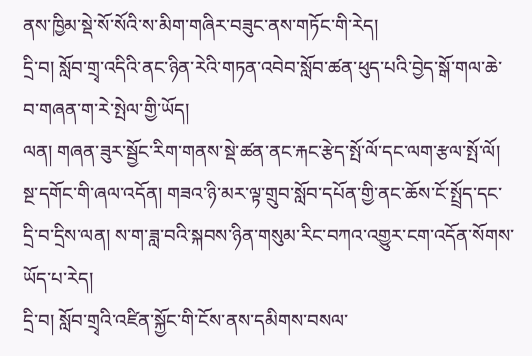ནས་ཁྱིམ་སྡེ་སོ་སོའི་ས་མིག་གཞིར་བཟུང་ནས་གཏོང་གི་རེད།
དྲི་བ། སློབ་གྲྭ་འདིའི་ནང་ཉིན་རེའི་གཏན་འབེབ་སློབ་ཚན་ཕུད་པའི་བྱེད་སྒོ་གལ་ཆེ་བ་གཞན་ག་རེ་སྤེལ་གྱི་ཡོད།
ལན། གཞན་ཟུར་སྦྱོང་རིག་གནས་སྡེ་ཚན་ནང་རྐང་རྩེད་སྤོ་ལོ་དང་ལག་རྩལ་སྤོ་ལོ། སྔ་དགོང་གི་ཞལ་འདོན། གཟའ་ཉི་མར་ལྟ་གྲུབ་སློབ་དཔོན་གྱི་ནང་ཆོས་ངོ་སྤྲོད་དང་དྲི་བ་དྲིས་ལན། ས་ག་ཟླ་བའི་སྐབས་ཉིན་གསུམ་རིང་བཀའ་འགྱུར་ངག་འདོན་སོགས་ཡོད་པ་རེད།
དྲི་བ། སློབ་གྲྭའི་འཛིན་སྐྱོང་གི་ངོས་ནས་དམིགས་བསལ་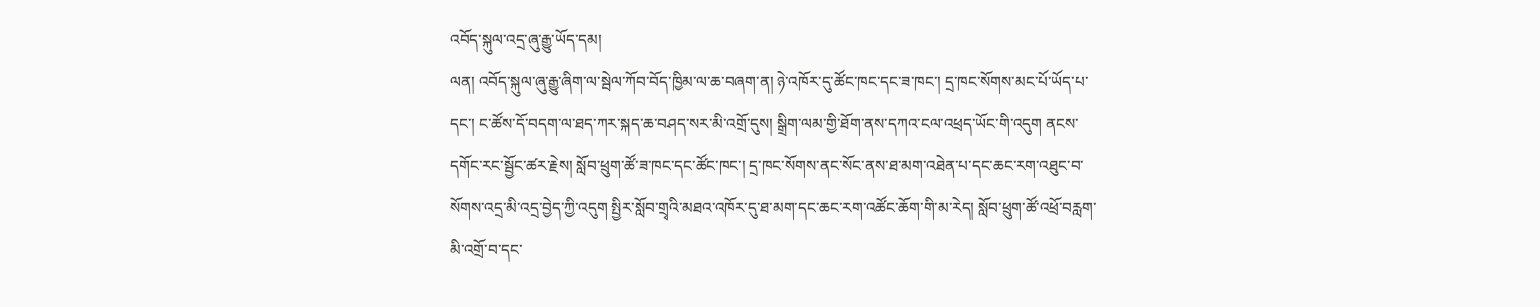འབོད་སྐུལ་འདྲ་ཞུ་རྒྱུ་ཡོད་དམ།
ལན། འབོད་སྐུལ་ཞུ་རྒྱུ་ཞིག་ལ་སྦེལ་ཀོབ་བོད་ཁྱིམ་ལ་ཆ་བཞག་ན། ཉེ་འཁོར་དུ་ཚོང་ཁང་དང་ཟ་ཁང་། དྲ་ཁང་སོགས་མང་པོ་ཡོད་པ་དང་། ང་ཚོས་དོ་བདག་ལ་ཐད་ཀར་སྐད་ཆ་བཤད་སར་མི་འགྲོ་དུས། སྒྲིག་ལམ་གྱི་ཐོག་ནས་དཀའ་ངལ་འཕྲད་ཡོང་གི་འདུག ནངས་དགོང་རང་སྦྱོང་ཚར་རྗེས། སློབ་ཕྲུག་ཚོ་ཟ་ཁང་དང་ཚོང་ཁང་། དྲ་ཁང་སོགས་ནང་སོང་ནས་ཐ་མག་འཐེན་པ་དང་ཆང་རག་འཐུང་བ་སོགས་འདྲ་མི་འདྲ་བྱེད་ཀྱི་འདུག སྤྱིར་སློབ་གྲྭའི་མཐའ་འཁོར་དུ་ཐ་མག་དང་ཆང་རག་འཚོང་ཆོག་གི་མ་རེད། སློབ་ཕྲུག་ཚོ་འཕྲོ་བརླག་མི་འགྲོ་བ་དང་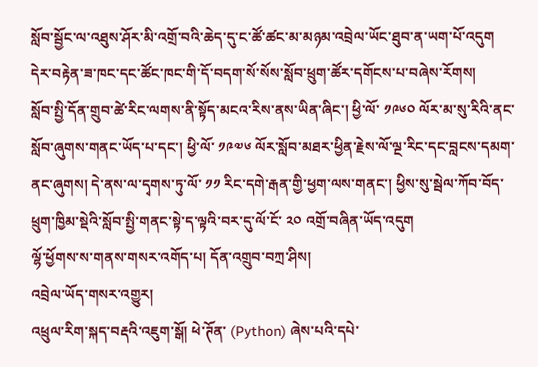སློབ་སྦྱོང་ལ་འཐུས་ཤོར་མི་འགྲོ་བའི་ཆེད་དུ་ང་ཚོ་ཚང་མ་མཉམ་འབྲེལ་ཡོང་ཐུབ་ན་ཡག་པོ་འདུག དེར་བརྟེན་ཟ་ཁང་དང་ཚོང་ཁང་གི་དོ་བདག་སོ་སོས་སློབ་ཕྲུག་ཚོར་དགོངས་པ་བཞེས་རོགས།
སློབ་སྤྱི་དོན་གྲུབ་ཚེ་རིང་ལགས་ནི་སྟོད་མངའ་རིས་ནས་ཡིན་ཞིང་། ཕྱི་ལོ་ ༡༩༦༠ ལོར་མ་སུ་རིའི་ནང་སློབ་ཞུགས་གནང་ཡོད་པ་དང་། ཕྱི་ལོ་ ༡༩༧༦ ལོར་སློབ་མཐར་ཕྱིན་རྗེས་ལོ་ལྔ་རིང་དང་བླངས་དམག་ནང་ཞུགས། དེ་ནས་ལ་དྭགས་ཏུ་ལོ་ ༡༡ རིང་དགེ་རྒན་གྱི་ཕྱག་ལས་གནང་། ཕྱིས་སུ་སྦེལ་ཀོབ་བོད་ཕྲུག་ཁྱིམ་སྡེའི་སློབ་སྤྱི་གནང་སྟེ་ད་ལྟའི་བར་དུ་ལོ་ངོ་ ༢༠ འགྲོ་བཞིན་ཡོད་འདུག
ལྷོ་ཕྱོགས་ས་གནས་གསར་འགོད་པ། དོན་འགྲུབ་བཀྲ་ཤིས།
འབྲེལ་ཡོད་གསར་འགྱུར།
འཕྲུལ་རིག་སྐད་བརྡའི་འཇུག་སྒོ། ཕེ་ཊོན་ (Python) ཞེས་པའི་དཔེ་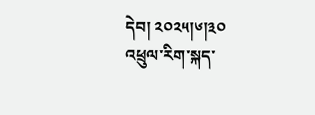དེབ། ༢༠༢༥།༦།༣༠
འཕྲུལ་རིག་སྐད་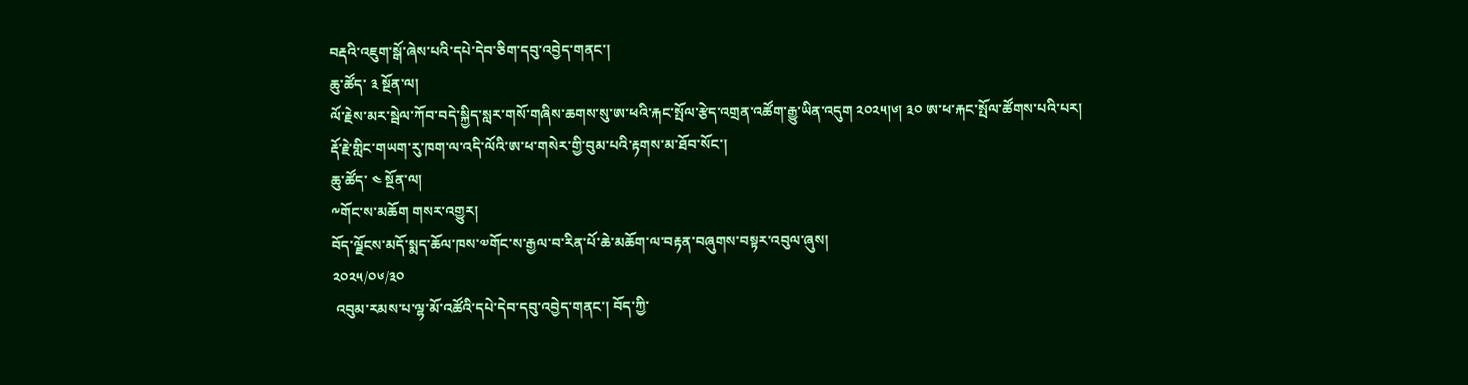བརྡའི་འཇུག་སྒོ་ཞེས་པའི་དཔེ་དེབ་ཅིག་དབུ་འབྱེད་གནང་།
ཆུ་ཚོད་ ༣ སྔོན་ལ།
ལོ་རྗེས་མར་སྦེལ་ཀོབ་བདེ་སྐྱིད་སླར་གསོ་གཞིས་ཆགས་སུ་ཨ་ཕའི་རྐང་སྤོལ་རྩེད་འགྲན་འཚོག་རྒྱུ་ཡིན་འདུག ༢༠༢༥།༦། ༣༠ ཨ་ཕ་རྐང་སྤོལ་ཚོགས་པའི་པར།
རྡོ་རྗེ་གླིང་གཡག་རུ་ཁག་ལ་འདི་ལོའི་ཨ་ཕ་གསེར་གྱི་བུམ་པའི་རྟགས་མ་ཐོབ་སོང་།
ཆུ་ཚོད་ ༤ སྔོན་ལ།
༸གོང་ས་མཆོག གསར་འགྱུར།
བོད་ལྗོངས་མདོ་སྨད་ཆོལ་ཁས་༧གོང་ས་རྒྱལ་བ་རིན་པོ་ཆེ་མཆོག་ལ་བརྟན་བཞུགས་བསྟར་འབུལ་ཞུས།
༢༠༢༥/༠༦/༣༠
 འབུམ་རམས་པ་ལྷ་མོ་འཚོའི་དཔེ་དེབ་དབུ་འབྱེད་གནང་། བོད་ཀྱི་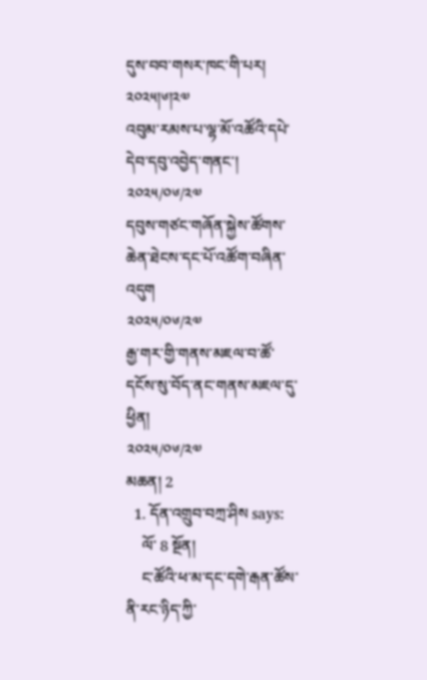དུས་བབ་གསར་ཁང་གི་པར། ༢༠༢༥།༦།༢༧
འབུམ་རམས་པ་ལྷ་མོ་འཚོའི་དཔེ་དེབ་དབུ་འབྱེད་གནང་།
༢༠༢༥/༠༦/༢༧
དབུས་གཙང་གཞོན་སྐྱེས་ཚོགས་ཆེན་ཐེངས་དང་པོ་འཚོག་བཞིན་འདུག
༢༠༢༥/༠༦/༢༧
རྒྱ་གར་གྱི་གནས་མཇལ་བ་ཚོ་དངོས་སུ་བོད་ནང་གནས་མཇལ་དུ་ཕྱིན།
༢༠༢༥/༠༦/༢༧
མཆན། 2
  1. དོན་འགྲུབ་བཀྲ་ཤིས says:
    ལོ་ 8 སྔོན།
    ང་ཚོའི་ཕ་མ་དང་དགེ་རྒན་ཚོས་ནི་རང་ཉིད་ཀྱི་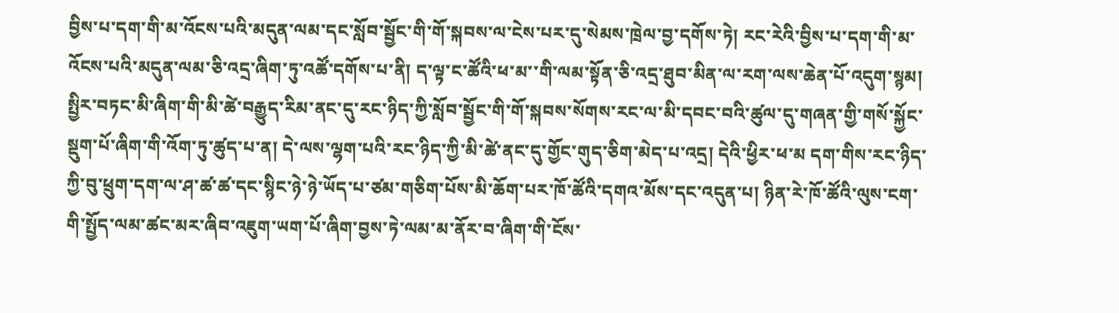བྱིས་པ་དག་གི་མ་འོངས་པའི་མདུན་ལམ་དང་སློབ་སྦྱོང་གི་གོ་སྐབས་ལ་ངེས་པར་དུ་སེམས་ཁྲེལ་བྱ་དགོས་ཏེ། རང་རེའི་བྱིས་པ་དག་གི་མ་འོངས་པའི་མདུན་ལམ་ཅི་འདྲ་ཞིག་ཏུ་འཚོ་དགོས་པ་ནི། ད་ལྟ་ང་ཚོའི་ཕ་མ་་གི་ལམ་སྟོན་ཅི་འདྲ་ཐུབ་མིན་ལ་རག་ལས་ཆེན་པོ་འདུག་སྙམ། སྤྱིར་བཏང་མི་ཞིག་གི་མི་ཚེ་བརྒྱུད་རིམ་ནང་དུ་རང་ཉིད་ཀྱི་སློབ་སྦྱོང་གི་གོ་སྐབས་སོགས་རང་ལ་མི་དབང་བའི་ཚུལ་དུ་གཞན་གྱི་གསོ་སྐྱོང་སྡུག་པོ་ཞིག་གི་འོག་ཏུ་ཚུད་པ་ན། དེ་ལས་ལྷག་པའི་རང་ཉིད་ཀྱི་མི་ཚེ་ནང་དུ་གྱོང་གུད་ཅིག་མེད་པ་འདྲ། དེའི་ཕྱིར་ཕ་མ དག་གིས་རང་ཉིད་ཀྱི་བུ་ཕྲུག་དག་ལ་ཤ་ཚ་ཚ་དང་སྙིང་ཉེ་ཉེ་ཡོད་པ་ཙམ་གཅིག་པོས་མི་ཆོག་པར་ཁོ་ཚོའི་དགའ་མོས་དང་འདུན་པ། ཉིན་རེ་ཁོ་ཚོའི་ལུས་ངག་གི་སྤྱོད་ལམ་ཚང་མར་ཞིབ་འཇུག་ཡག་པོ་ཞིག་བྱས་ཏེ་ལམ་མ་ནོར་བ་ཞིག་གི་ངོས་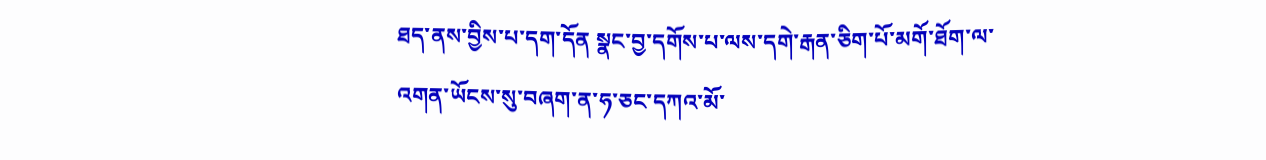ཐད་ནས་བྱིས་པ་དག་དོན སྣང་བྱ་དགོས་པ་ལས་དགེ་རྒན་ཅིག་པོ་མགོ་ཐོག་ལ་འགན་ཡོངས་སུ་བཞག་ན་ཧ་ཅང་དཀའ་མོ་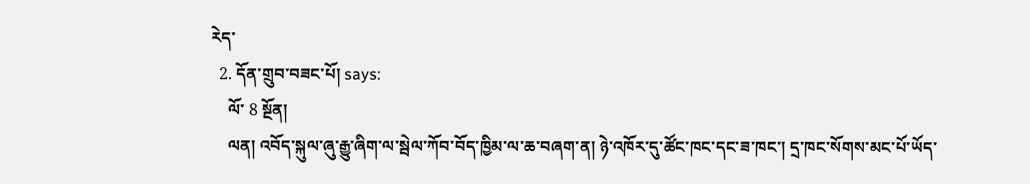རེད་
  2. དོན་གྲུབ་བཟང་པོ། says:
    ལོ་ 8 སྔོན།
    ལན། འབོད་སྐུལ་ཞུ་རྒྱུ་ཞིག་ལ་སྦེལ་ཀོབ་བོད་ཁྱིམ་ལ་ཆ་བཞག་ན། ཉེ་འཁོར་དུ་ཚོང་ཁང་དང་ཟ་ཁང་། དྲ་ཁང་སོགས་མང་པོ་ཡོད་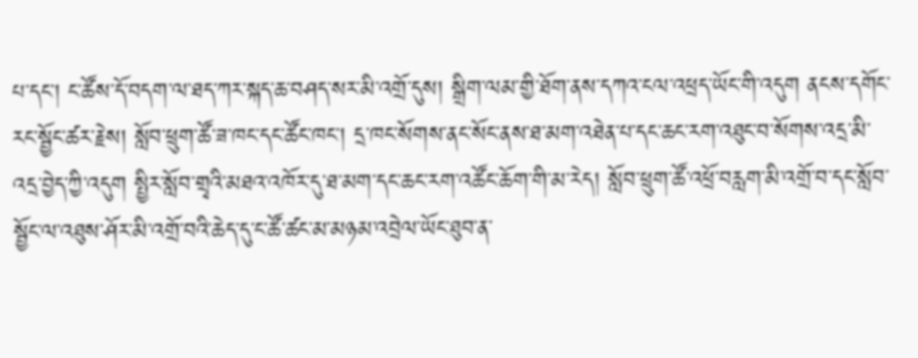པ་དང་། ང་ཚོས་དོ་བདག་ལ་ཐད་ཀར་སྐད་ཆ་བཤད་སར་མི་འགྲོ་དུས། སྒྲིག་ལམ་གྱི་ཐོག་ནས་དཀའ་ངལ་འཕྲད་ཡོང་གི་འདུག ནངས་དགོང་རང་སྦྱོང་ཚར་རྗེས། སློབ་ཕྲུག་ཚོ་ཟ་ཁང་དང་ཚོང་ཁང་། དྲ་ཁང་སོགས་ནང་སོང་ནས་ཐ་མག་འཐེན་པ་དང་ཆང་རག་འཐུང་བ་སོགས་འདྲ་མི་འདྲ་བྱེད་ཀྱི་འདུག སྤྱིར་སློབ་གྲྭའི་མཐའ་འཁོར་དུ་ཐ་མག་དང་ཆང་རག་འཚོང་ཆོག་གི་མ་རེད། སློབ་ཕྲུག་ཚོ་འཕྲོ་བརླག་མི་འགྲོ་བ་དང་སློབ་སྦྱོང་ལ་འཐུས་ཤོར་མི་འགྲོ་བའི་ཆེད་དུ་ང་ཚོ་ཚང་མ་མཉམ་འབྲེལ་ཡོང་ཐུབ་ན་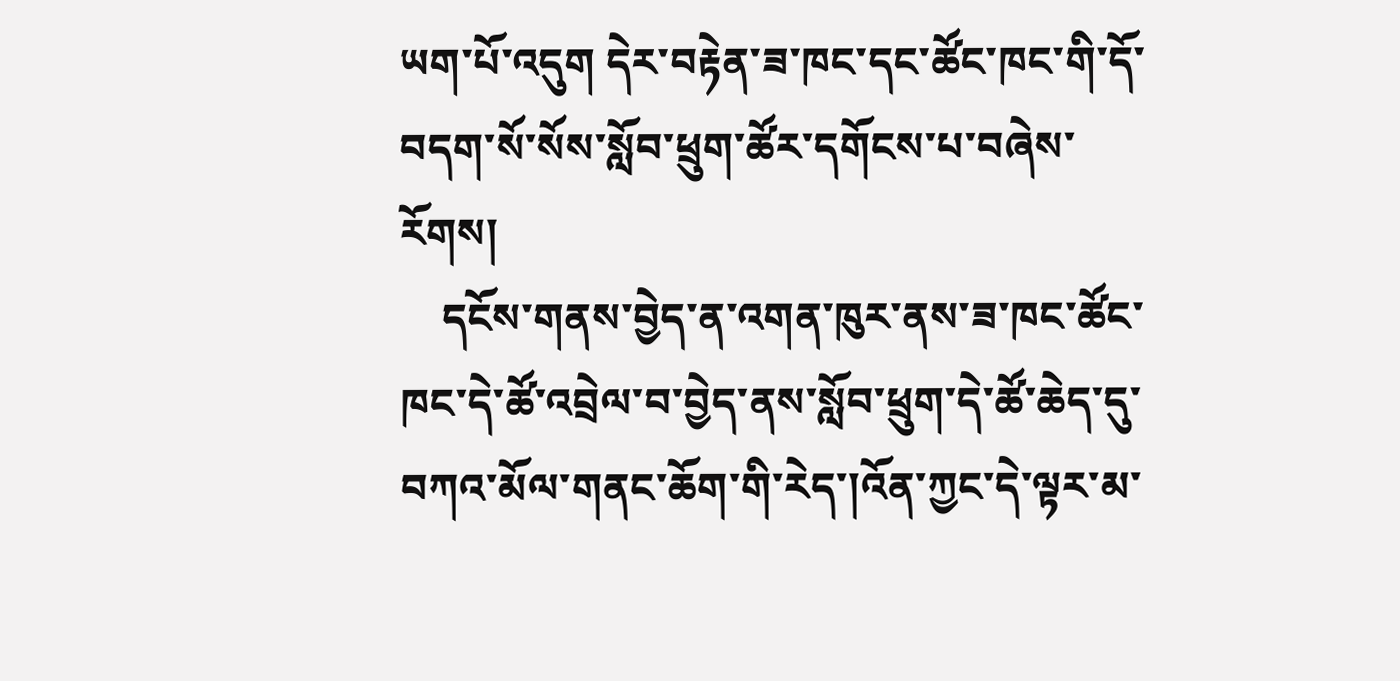ཡག་པོ་འདུག དེར་བརྟེན་ཟ་ཁང་དང་ཚོང་ཁང་གི་དོ་བདག་སོ་སོས་སློབ་ཕྲུག་ཚོར་དགོངས་པ་བཞེས་རོགས།
    དངོས་གནས་བྱེད་ན་འགན་ཁུར་ནས་ཟ་ཁང་ཚོང་ཁང་དེ་ཚོ་འབྲེལ་བ་བྱེད་ནས་སློབ་ཕྲུག་དེ་ཚོ་ཆེད་དུ་བཀའ་མོལ་གནང་ཆོག་གི་རེད་།འོན་ཀྱང་དེ་ལྟར་མ་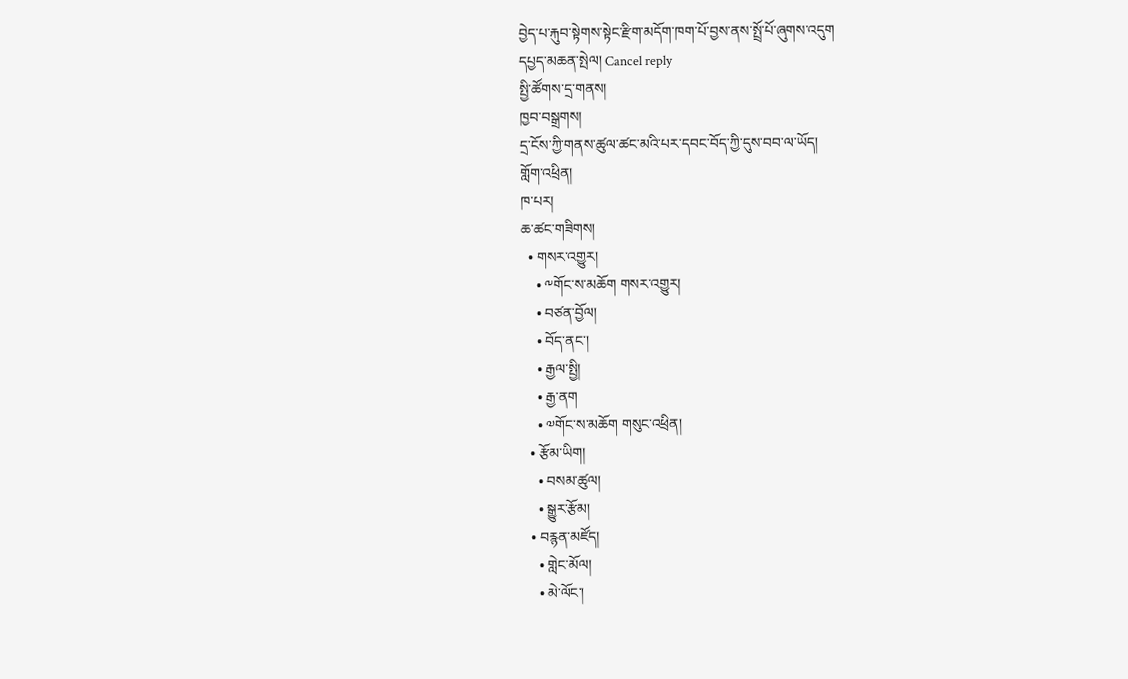བྱེད་པ་རྐུབ་སྟེགས་སྟེང་རྫིག་མདོག་ཁག་པོ་བྱས་ནས་སྤྲོ་པོ་ཞུགས་འདུག
དཔྱད་མཆན་སྤེལ། Cancel reply
སྤྱི་ཚོགས་དྲ་གནས།
ཁྱབ་བསྒྲགས།
དྲ་ངོས་ཀྱི་གནས་ཚུལ་ཚང་མའི་པར་དབང་བོད་ཀྱི་དུས་བབ་ལ་ཡོད།
གློག་འཕྲིན།
ཁ་པར།
ཆ་ཚང་གཟིགས།
  • གསར་འགྱུར།
    • ༸གོང་ས་མཆོག གསར་འགྱུར།
    • བཙན་བྱོལ།
    • བོད་ནང་།
    • རྒྱལ་སྤྱི།
    • རྒྱ་ནག
    • ༧གོང་ས་མཆོག གསུང་འཕྲིན།
  • རྩོམ་ཡིག།
    • བསམ་ཚུལ།
    • སྒྱུར་རྩོམ།
  • བརྙན་མཛོད།
    • གླེང་མོལ།
    • མེ་ལོང་།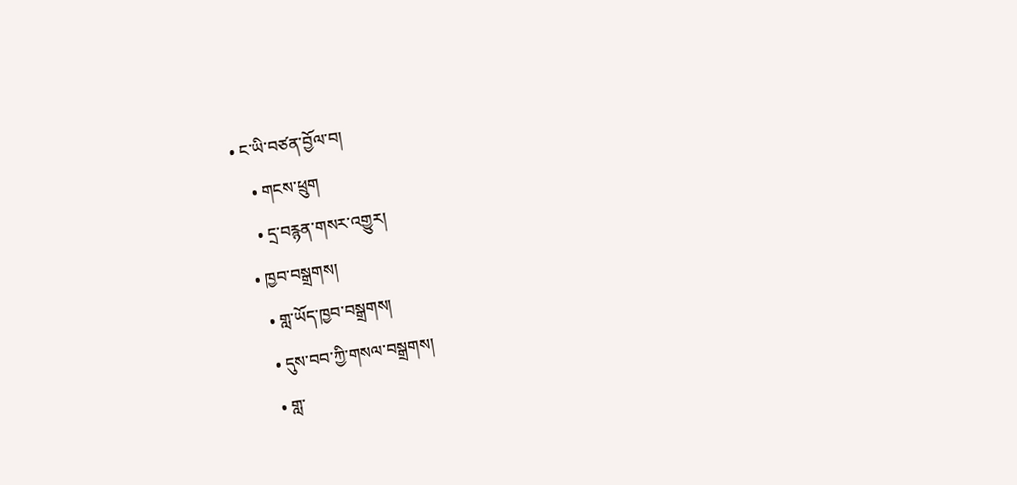• ང་ཡི་བཙན་བྱོལ་བ།
    • གངས་ཕྲུག
    • དྲ་བརྙན་གསར་འགྱུར།
  • ཁྱབ་བསྒྲགས།
    • གླ་ཡོད་ཁྱབ་བསྒྲགས།
    • དུས་བབ་ཀྱི་གསལ་བསྒྲགས།
    • གླ་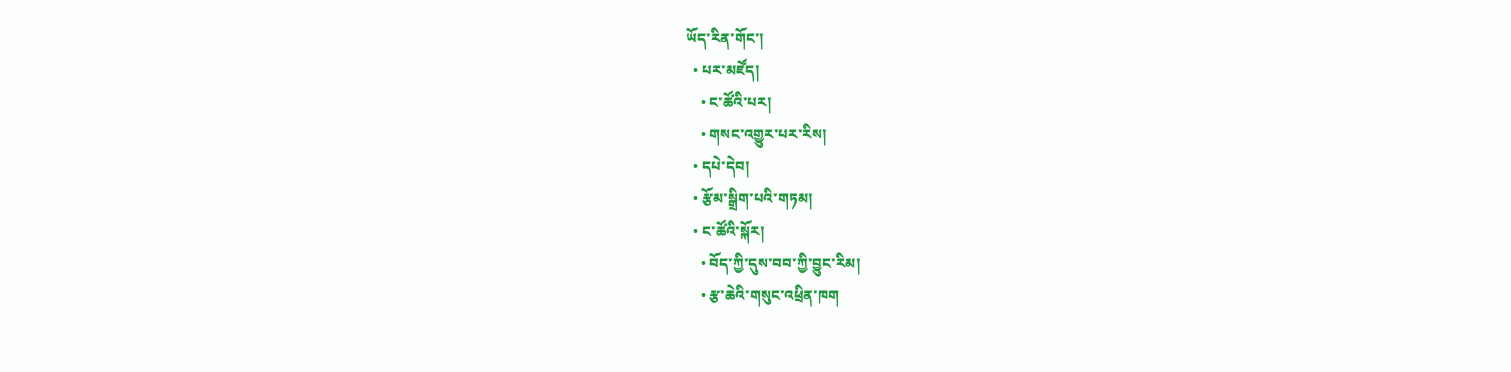ཡོད་རིན་གོང་།
  • པར་མཛོད།
    • ང་ཚོའི་པར།
    • གསང་འགྱུར་པར་རིས།
  • དཔེ་དེབ།
  • རྩོམ་སྒྲིག་པའི་གཏམ།
  • ང་ཚོའི་སྐོར།
    • བོད་ཀྱི་དུས་བབ་ཀྱི་བྱུང་རིམ།
    • རྩ་ཆེའི་གསུང་འཕྲིན་ཁག